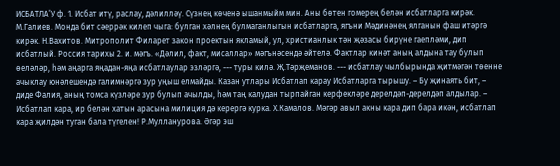ИСБАТЛА’У ф. 1. Исбат итү, раслау, дәлилләү. Сүзнең көченә ышанмыйм мин. Аны бөтен гомерең белән исбатларга кирәк. М.Галиев. Монда бит сәеррәк килеп чыга: булган хәлнең булмаганлыгын исбатларга, ягъни Мәдинәнең ялганын фаш итәргә кирәк. Н.Вахитов. Митрополит Филарет закон проектын якламый, ул, христианлык тән җәзасы бирүне гаепләми, дип исбатлый. Россия тарихы 2. и. мәгъ. «Дәлил, факт, мисаллар» мәгънәсендә әйтелә. Фактлар кинәт аның алдына тау булып өеләләр, һәм аңарга яңадан-яңа исбатлаулар эзләргә, --- туры килә. Җ.Тәрҗеманов. --- исбатлау чылбырында җитмәгән төенне ачыклау юнәлешендә галимнәргә зур уңыш елмайды. Казан утлары Исбатлап карау Исбатларга тырышу. – Бу җинаять бит, – диде Фалия, аның томса күзләре зур булып ачылды, һәм таң калудан тырпайган керфекләре дерелдәп-дерелдәп алдылар. – Исбатлап кара, ир белән хатын арасына милиция дә керергә курка. Х.Камалов. Мәгәр авыл акны кара дип бара икән, исбатлап кара җилдән туган бала түгелен! Р.Мулланурова. Әгәр эш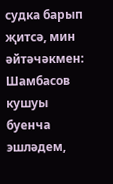судка барып җитсә, мин әйтәчәкмен: Шамбасов кушуы буенча эшләдем,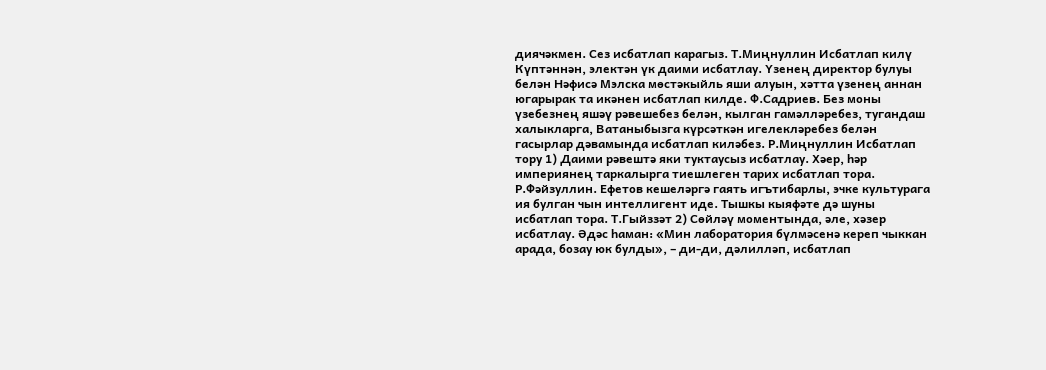диячәкмен. Сез исбатлап карагыз. Т.Миңнуллин Исбатлап килү Күптәннән, электән үк даими исбатлау. Үзенең директор булуы белән Нәфисә Мэлска мөстәкыйль яши алуын, хәтта үзенең аннан югарырак та икәнен исбатлап килде. Ф.Садриев. Без моны үзебезнең яшәү рәвешебез белән, кылган гамәлләребез, тугандаш халыкларга, Ватаныбызга күрсәткән игелекләребез белән гасырлар дәвамында исбатлап киләбез. Р.Миңнуллин Исбатлап тору 1) Даими рәвештә яки туктаусыз исбатлау. Хәер, һәр империянең таркалырга тиешлеген тарих исбатлап тора. Р.Фәйзуллин. Ефетов кешеләргә гаять игътибарлы, эчке культурага ия булган чын интеллигент иде. Тышкы кыяфәте дә шуны исбатлап тора. Т.Гыйззәт 2) Сөйләү моментында, әле, хәзер исбатлау. Әдәс һаман: «Мин лаборатория бүлмәсенә кереп чыккан арада, бозау юк булды», – ди-ди, дәлилләп, исбатлап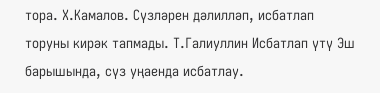тора. Х.Камалов. Сүзләрен дәлилләп, исбатлап торуны кирәк тапмады. Т.Галиуллин Исбатлап үтү Эш барышында, сүз уңаенда исбатлау.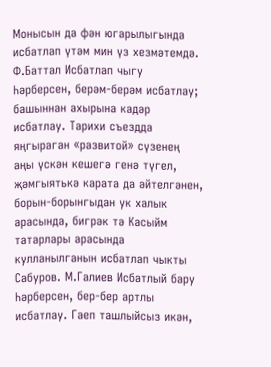Монысын да фән югарылыгында исбатлап үтәм мин үз хезмәтемдә. Ф.Баттал Исбатлап чыгу Һәрберсен, берәм-берәм исбатлау; башыннан ахырына кадәр исбатлау. Тарихи съездда яңгыраган «развитой» сүзенең аңы үскән кешегә генә түгел, җәмгыятькә карата да әйтелгәнен, борын-борынгыдан ук халык арасында, бигрәк тә Касыйм татарлары арасында кулланылганын исбатлап чыкты Сабуров. М.Галиев Исбатлый бару Һәрберсен, бер-бер артлы исбатлау. Гаеп ташлыйсыз икән,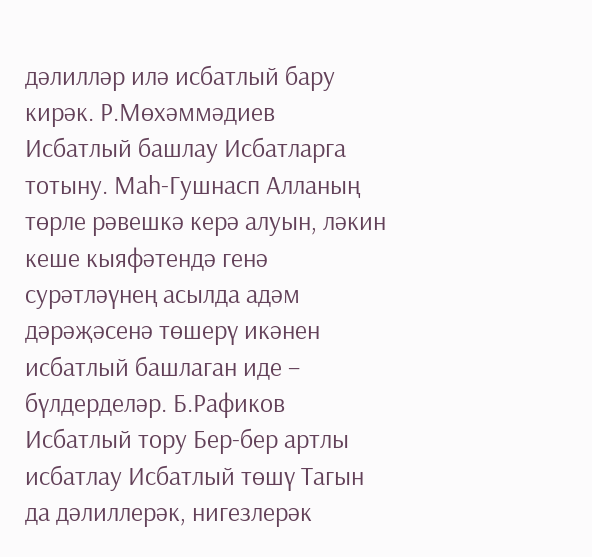дәлилләр илә исбатлый бару кирәк. Р.Мөхәммәдиев Исбатлый башлау Исбатларга тотыну. Маһ-Гушнасп Алланың төрле рәвешкә керә алуын, ләкин кеше кыяфәтендә генә сурәтләүнең асылда адәм дәрәҗәсенә төшерү икәнен исбатлый башлаган иде – бүлдерделәр. Б.Рафиков Исбатлый тору Бер-бер артлы исбатлау Исбатлый төшү Тагын да дәлиллерәк, нигезлерәк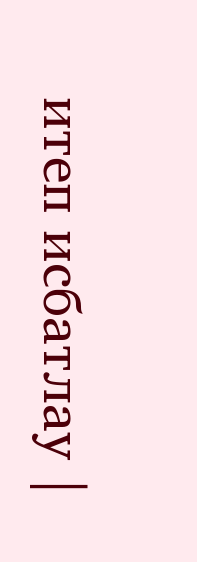итеп исбатлау |